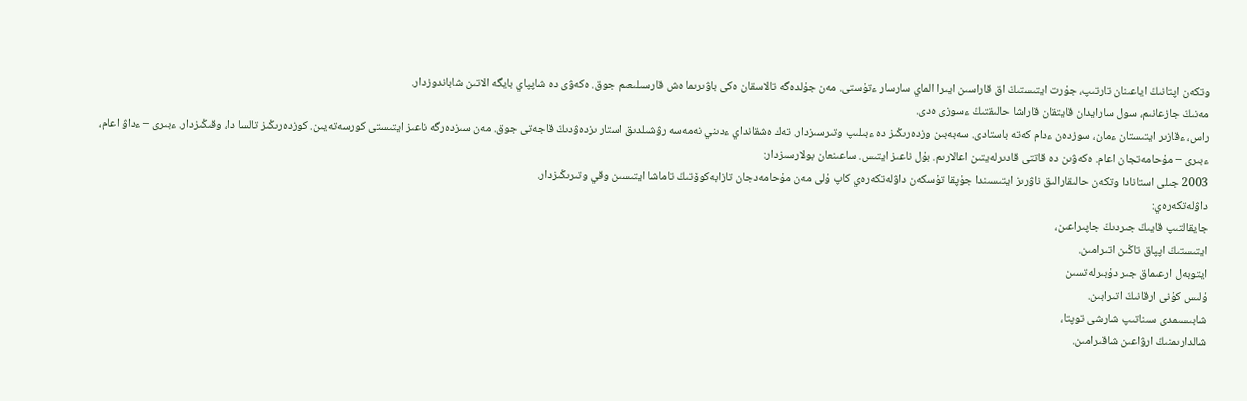وتكەن اپتانىڭ اياعىنان تارتىپ، جۇرت ايتىستىڭ اق قاراسىن ايىرا الماي سارسار ءتۇستى. مەن جۇلدەگە تالاسقان ەكى باۋىرىما ەش قارسىلىعىم جوق. ەكەۋى دە شاپپاي بايگە الاتىن شاباندوزدار.
مەنىڭ جازعانىم، سول سارايدان قايتقان قاراشا حالىقتىڭ ءسوزى ەدى.
راس، ءقازىر ايتىستان ءمان، سوزدەن ءدام كەتە باستادى. سەبەبىن وزدەرىڭىز دە ءبىلىپ وتىرسىزدار. تەك ەشقانداي ءدىني نەمەسە رۋشىلدىق استار ىزدەۋدىڭ قاجەتى جوق. مەن سىزدەرگە ناعىز ايتىستى كورسەتەيىن. كوزدەرىڭىز تالسا دا، وقىڭىزدار. ءبىرى – ءداۋ اعام، ءبىرى – مۇحامەتجان اعام. ەكەۋىن دە قاتتى قادىرلەيتىن اعالارىم. بۇل ناعىز ايتىس. ساعىنعان بولارسىزدار:
2003 جىلى استانادا وتكەن حالىقارالىق ناۋرىز ايتىسىندا جۇپقا تۇسكەن داۋلەتكەرەي كاپ ۇلى مەن مۇحامەدجان تازابەكوۆتىڭ تاماشا ايتىسىن وقي وتىرىڭىزدار.
داۋلەتكەرەي:
جايقالتىپ قايىڭ جىردىڭ جاپىراعىن،
ايتىستىڭ اپپاق تاڭىن اتىرامىن.
ايتوبەل ارعىماق جىر دۇبىرلەتسىن
ۇلىس كۇنى ارقانىڭ اتىرابىن.
شابىسىمدى سىناتىپ شارشى توپتا،
شالدارىمنىڭ ارۋاعىن شاقىرامىن.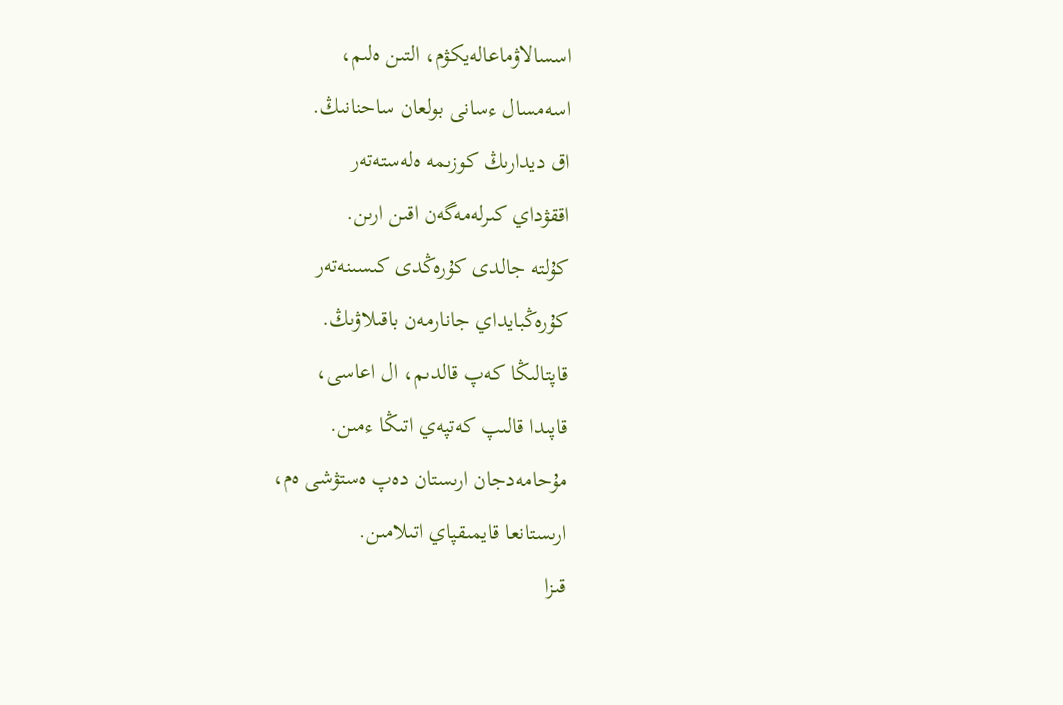اسسالاۋماعالەيكۋم، التىن ەلىم،
اسەمسال ءسانى بولعان ساحنانىڭ.
اق ديدارىڭ كوزىمە ەلەستەتەر
اققۋداي كىرلەمەگەن اقىن ارىن.
كۇلتە جالدى كۇرەڭدى كىسىنەتەر
كۇرەڭبايداي جانارمەن باقىلاۋىڭ.
قاپتالىڭا كەپ قالدىم، ال اعاسى،
قاپىدا قالىپ كەتپەي اتىڭا ءمىن.
مۇحامەدجان ارىستان دەپ ەستۋشى ەم،
ارىستانعا قايمىقپاي اتىلامىن.
قىزا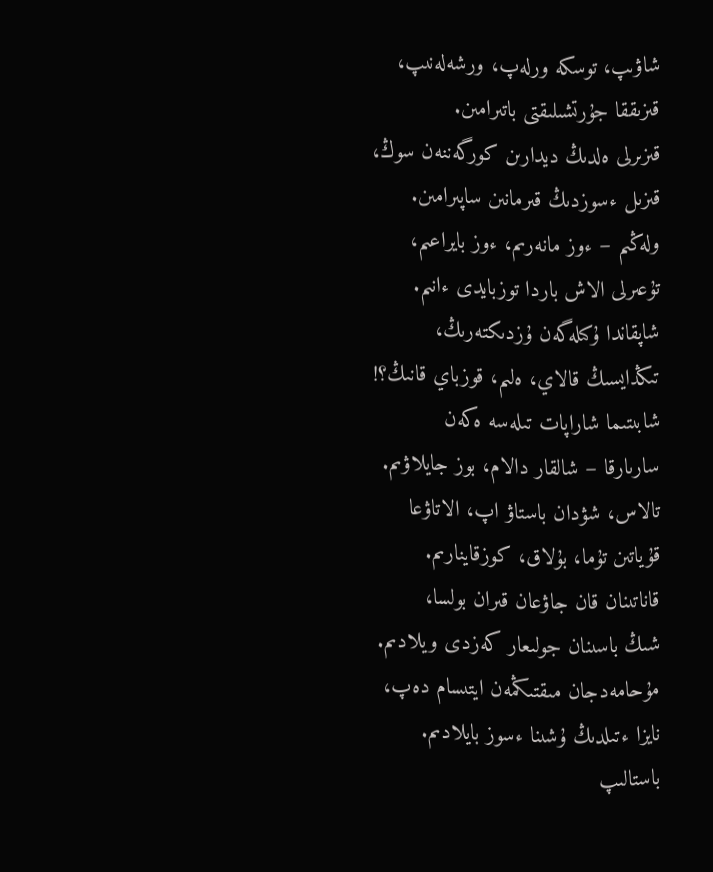شاۋىپ، توسكە ورلەپ، ورشەلەنىپ،
قىزىققا جۇرتشىلىقتى باتىرامىن.
قىزىرلى ەلدىڭ ديدارىن كورگەننەن سوڭ،
قىزىل ءسوزدىڭ قىرمانىن ساپىرامىن.
ولەڭىم – ءوز مانەرىم، ءوز بايراعىم،
تۇعىرلى الاش باردا توزبايدى ءانىم.
شاپقاندا ۇكىلەگەن ۇزدىكتەرىڭ،
تىڭدايسىڭ قالاي، ەلىم، قوزباي قانىڭ؟!
شابىتىما شاراپات تىلەسە ەكەن
سارىارقا – شالقار دالام، بوز جايلاۋىم.
تالاس، شۋدان باستاۋ اپ، الاتاۋعا
قۇياتىن تۇما، بۇلاق، كوزقاينارىم.
قاناتىنان قان جاۋعان قىران بولسا،
شىڭ باسىنان جولىعار كەزدى ويلادىم.
مۇحامەدجان مىقتىڭمەن ايتىسام دەپ،
نايزا ءتىلدىڭ ۇشىنا ءسوز بايلادىم.
باستالىپ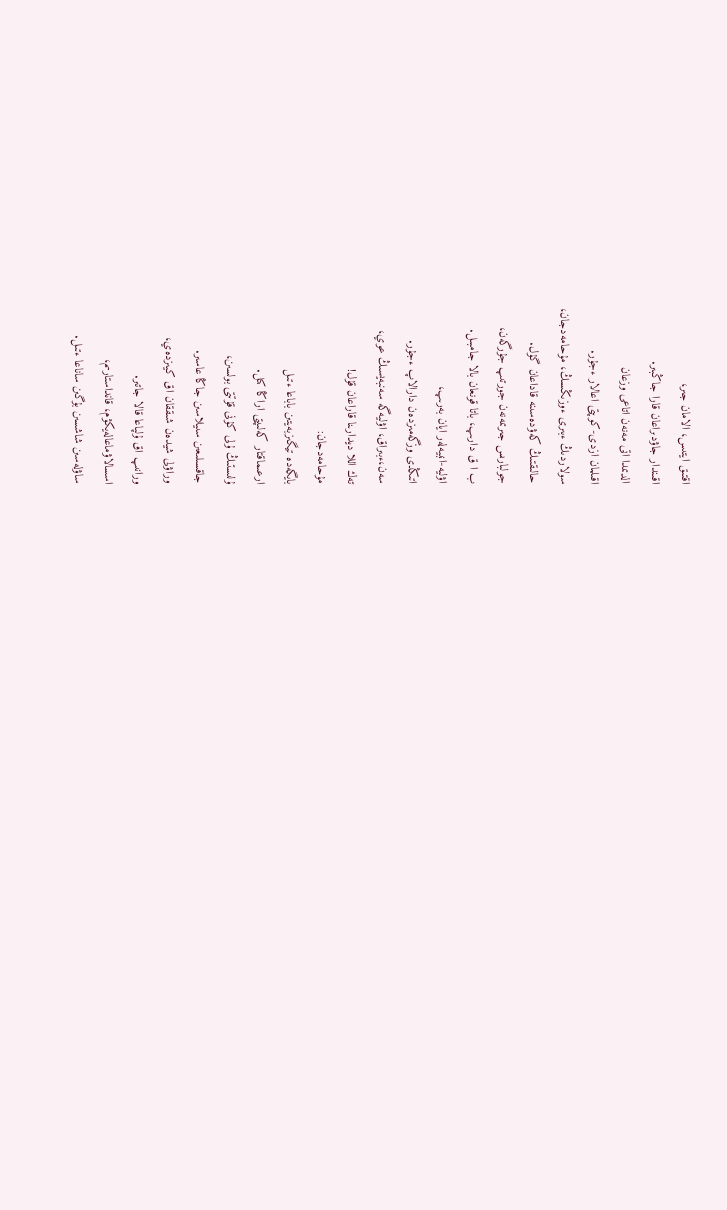اقتىق ايتىس، الامان جىر،
اقىندار جاۋدىراعان قارا جاڭبىر.
الدىمدا اتى مەنەن اتاعى وزعان
اقىلمان ازدى-كوپتى اعالار ءجۇر.
سولاردىڭ ءبىرى ءوزىڭسىڭ، مۇحامەدجان،
حالىقتىڭ كەۋدەسىنە قاداعان گۇل.
جولبارىس جىرىمەنەن جورتىپ جۇرگەن،
ب ا ق دارىپ، باتا قونعان بالا جامبىل.
اۋليە-انبيەلەر ايان بەرىپ،
اتىڭدى وزگەمىزدەن دارالاپ ءجۇر.
سەن،ءبىراق، اۋليەگە سەنبەيسىڭ عوي،
تەك اللا ديدارىنا قاراعان قۇل!
مۇحامەدجان:
بايگەدە تيگىزبەيتىن باباعا ءتىل
ارعىماقتار كەلىپتى اراڭا كىل.
ۇلىستىڭ ۇلى كۇنى قۇتتى بولسىن،
جاقسىلىعىن سىيلاسىن جاڭا عاسىر.
وراۋلى شيدەن شىققان اق كيىزدەي،
ورانىپ اق ۇلپاعا قالا جاتىر.
اسسالاۋماعالەيكۋم، قانداستارىم،
ساۋلەسىن شاشسىن بۇگىن ساناعا ءتىل.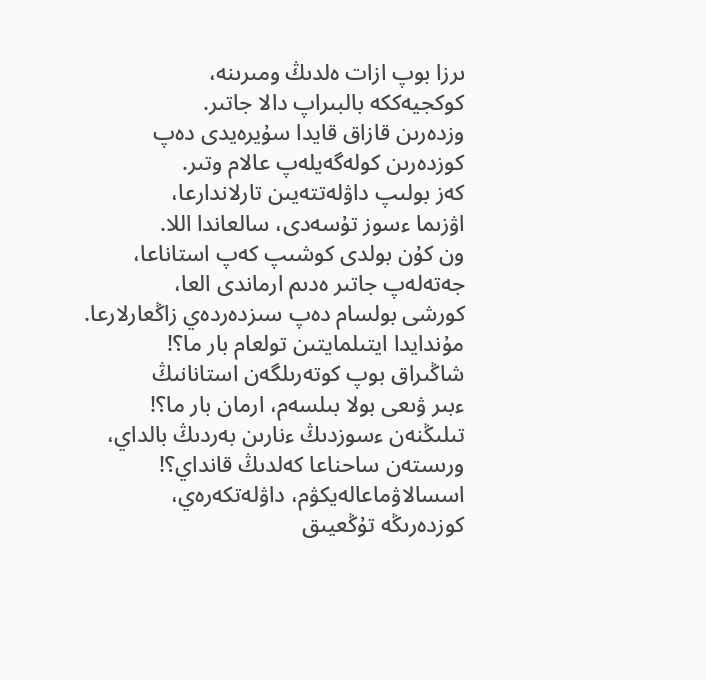ىرزا بوپ ازات ەلدىڭ ومىرىنە،
كوكجيەككە بالبىراپ دالا جاتىر.
وزدەرىن قازاق قايدا سۇيرەيدى دەپ
كوزدەرىن كولەگەيلەپ عالام وتىر.
كەز بولىپ داۋلەتتەيىن تارلاندارعا،
اۋزىما ءسوز تۇسەدى، سالعاندا اللا.
ون كۇن بولدى كوشىپ كەپ استاناعا،
جەتەلەپ جاتىر ەدىم ارماندى العا،
كورشى بولسام دەپ سىزدەردەي زاڭعارلارعا.
مۇندايدا ايتىلمايتىن تولعام بار ما؟!
شاڭىراق بوپ كوتەرىلگەن استانانىڭ
ءبىر ۋىعى بولا بىلسەم، ارمان بار ما؟!
تىلىڭنەن ءسوزدىڭ ءنارىن بەردىڭ بالداي،
ورىستەن ساحناعا كەلدىڭ قانداي؟!
اسسالاۋماعالەيكۋم، داۋلەتكەرەي،
كوزدەرىڭە تۇڭعيىق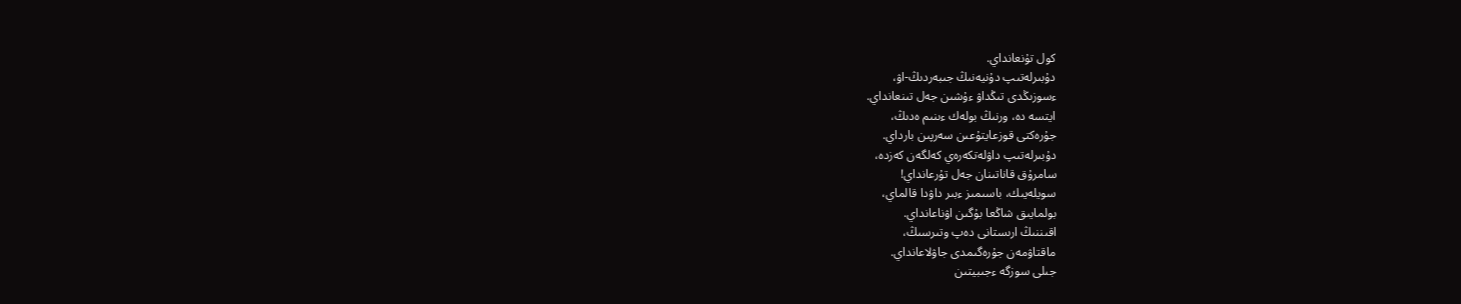كول تۇنعانداي.
دۇبىرلەتىپ دۇنيەنىڭ جىبەردىڭ-اۋ،
ءسوزىڭدى تىڭداۋ ءۇشىن جەل تىنعانداي.
ايتسە دە، ورنىڭ بولەك ءىنىم ەدىڭ،
جۇرەكتى قوزعايتۇعىن سەرپىن بارداي.
دۇبىرلەتىپ داۋلەتكەرەي كەلگەن كەزدە،
سامرۇق قاناتىنان جەل تۇرعانداي!
سويلەيىك، باسىمىز ءبىر داۋدا قالماي،
بولمايىق شاڭعا بۇگىن اۋناعانداي.
اقىننىڭ ارىستانى دەپ وتىرسىڭ،
ماقتاۋمەن جۇرەگىمدى جاۋلاعانداي.
جىلى سوزگە ءجىبيتىن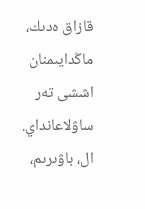قازاق ەدىك،
ماڭدايىمنان اششى تەر ساۋلاعانداي.
ال، باۋىرىم،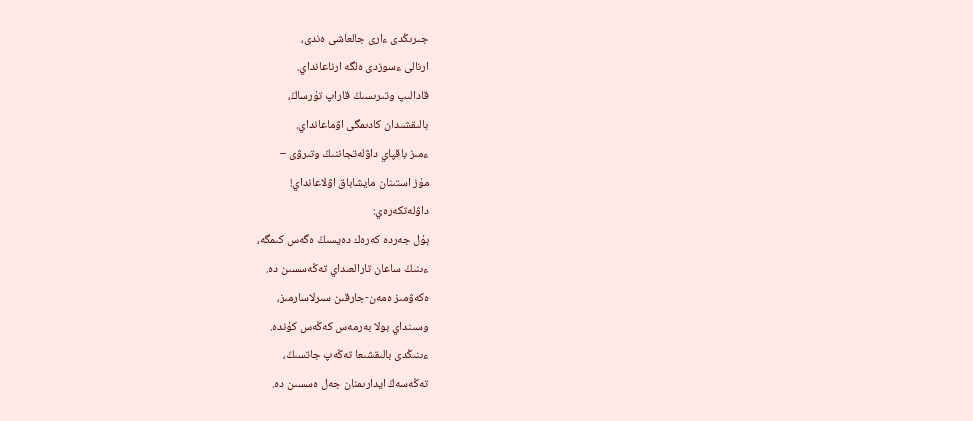جىرىڭدى ءارى جالعاشى ەندى،
ارنالى ءسوزدى ەلگە ارناعانداي.
قادالىپ وتىرىسىڭ قاراپ تۇرساڭ،
بالىقشىدان كادىمگى اۋماعانداي.
ءمىز باقپاي داۋلەتجاننىڭ وتىرۋى –
مۇز استىنان مايشاباق اۋلاعانداي!
داۋلەتكەرەي:
بۇل جەردە كەرەك دەيسىڭ ەگەس كىمگە،
ءىنىڭ ساعان تارالعىداي تەڭەسسىن دە.
ەكەۋمىز ەمەن-جارقىن سىرلاسارمىز،
وسىنداي بولا بەرمەس كەڭەس كۇندە.
ءىنىڭدى بالىقشىعا تەڭەپ جاتسىڭ،
تەڭەسەڭ ايدارىمنان جەل ەسسىن دە.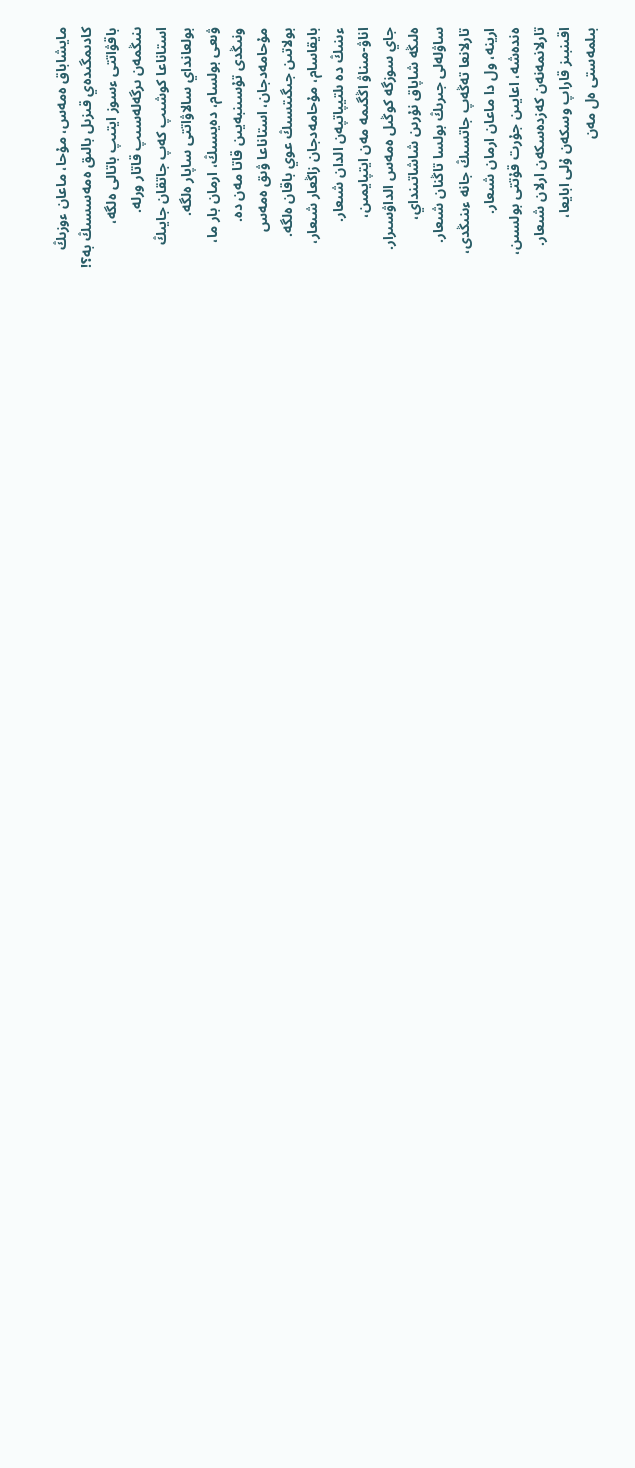مايشاباق ەمەس، مۇحا، ماعان ءوزىڭ
كادىمگىدەي قىزىل بالىق ەمەسسىڭ بە؟!
باقۋاتتى ءسوز ايتىپ باتالى ەلگە،
ىنىڭمەن ىرگەلەسىپ قاتار ورلە.
استاناعا كوشىپ كەپ جاتقان جايىڭ
بولعانداي سالاۋاتتى ساپار ەلگە.
ۋىعى بولسام، دەيسىڭ، ارمان بار ما،
ونىڭدى تۇسىنبەيىن قاتا مەن دە.
مۇحامەدجان، استاناعا ۋىق ەمەس
بولاتىن جىگىتسىڭ عوي باقان ەلگە.
بايقاسام، مۇحامەدجان زاڭعار شىعار،
ءىنىڭ دە ىلتيپاتپەن الدان شىعار.
اناۋ-مىناۋ اڭگىمە مەن ايتپايمىن،
جاي سوزگە كوڭىل ەمەس الداۋسىرار.
ەلىڭە شاپاق نۇرىن شاشاتىنداي،
ساۋلەلى جىرىڭ بولسا تاڭنان شىعار.
تارلانعا تەڭەپ جاتسىڭ جانە ءىنىڭدى،
ارينە، ول دا ماعان ارمان شىعار.
ەندەشە، اعايىن جۇرت قۇتتى بولسىن،
تارلانمەنەن كەزدەسكەن ارلان شىعار.
اقىنبىز قاراپ وسكەن ۇلى ابايعا،
بىلمەستى ەل مەن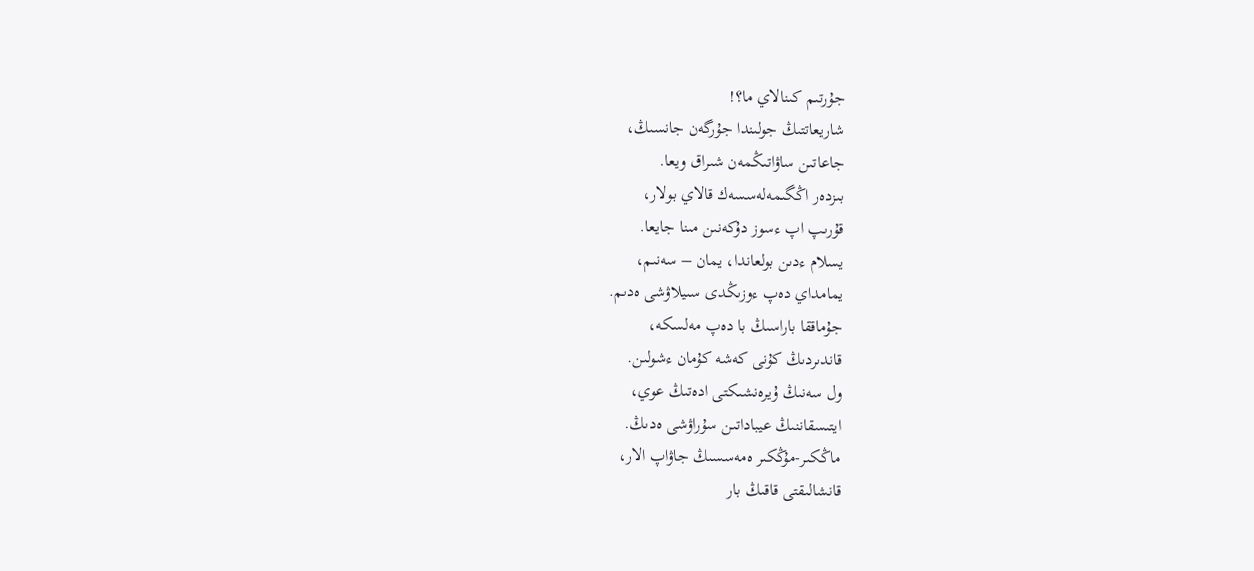جۇرتىم كىنالاي ما؟!
شاريعاتتىڭ جولىندا جۇرگەن جانسىڭ،
جاعاتىن ساۋاتىڭمەن شىراق ويعا.
بىزدەر اڭگىمەلەسسەك قالاي بولار،
قۇرىپ اپ ءسوز دۇكەنىن مىنا جايعا.
يسلام ءدىن بولعاندا، يمان – سەنىم،
يمامداي دەپ ءوزىڭدى سىيلاۋشى ەدىم.
جۇماققا باراسىڭ با دەپ مەلسكە،
قاندىردىڭ كۇنى كەشە كۇمان ءشولىن.
ول سەنىڭ ۇيرەنشىكتى ادەتىڭ عوي،
ايتىسقاننىڭ عيباداتىن سۇراۋشى ەدىڭ.
ماڭكىر-مۇڭكىر ەمەسسىڭ جاۋاپ الار،
قانشالىقتى قاقىڭ بار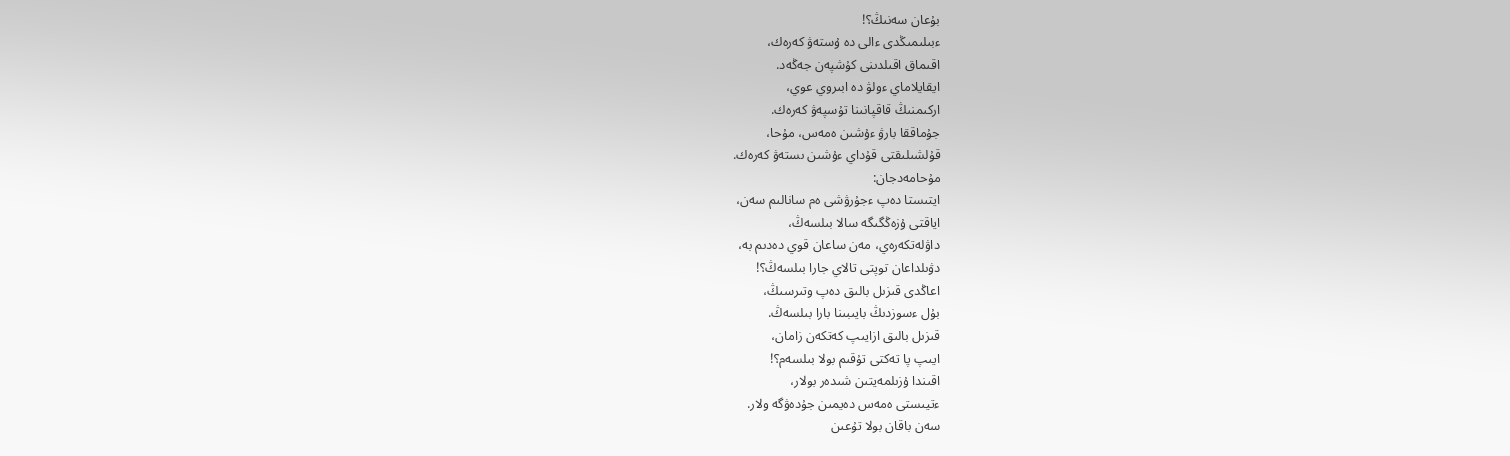بۇعان سەنىڭ؟!
ءبىلىمىڭدى ءالى دە ۇستەۋ كەرەك،
اقىماق اقىلدىنى كۇشپەن جەڭەد.
ايقايلاماي ءولۋ دە ابىروي عوي،
اركىمنىڭ قاقپانىنا تۇسپەۋ كەرەك.
جۇماققا بارۋ ءۇشىن ەمەس، مۇحا،
قۇلشىلىقتى قۇداي ءۇشىن ىستەۋ كەرەك.
مۇحامەدجان:
ايتىستا دەپ ءجۇرۋشى ەم سانالىم سەن،
اياقتى ۇزەڭگىگە سالا بىلسەڭ،
داۋلەتكەرەي، مەن ساعان قوي دەدىم بە،
دۋىلداعان توپتى تالاي جارا بىلسەڭ؟!
اعاڭدى قىزىل بالىق دەپ وتىرسىڭ،
بۇل ءسوزدىڭ بايىبىنا بارا بىلسەڭ.
قىزىل بالىق ازايىپ كەتكەن زامان،
ايىپ پا تەكتى تۇقىم بولا بىلسەم؟!
اقىندا ۇزىلمەيتىن شىدەر بولار،
ءتيىستى ەمەس دەيمىن جۇدەۋگە ولار.
سەن باقان بولا تۇعىن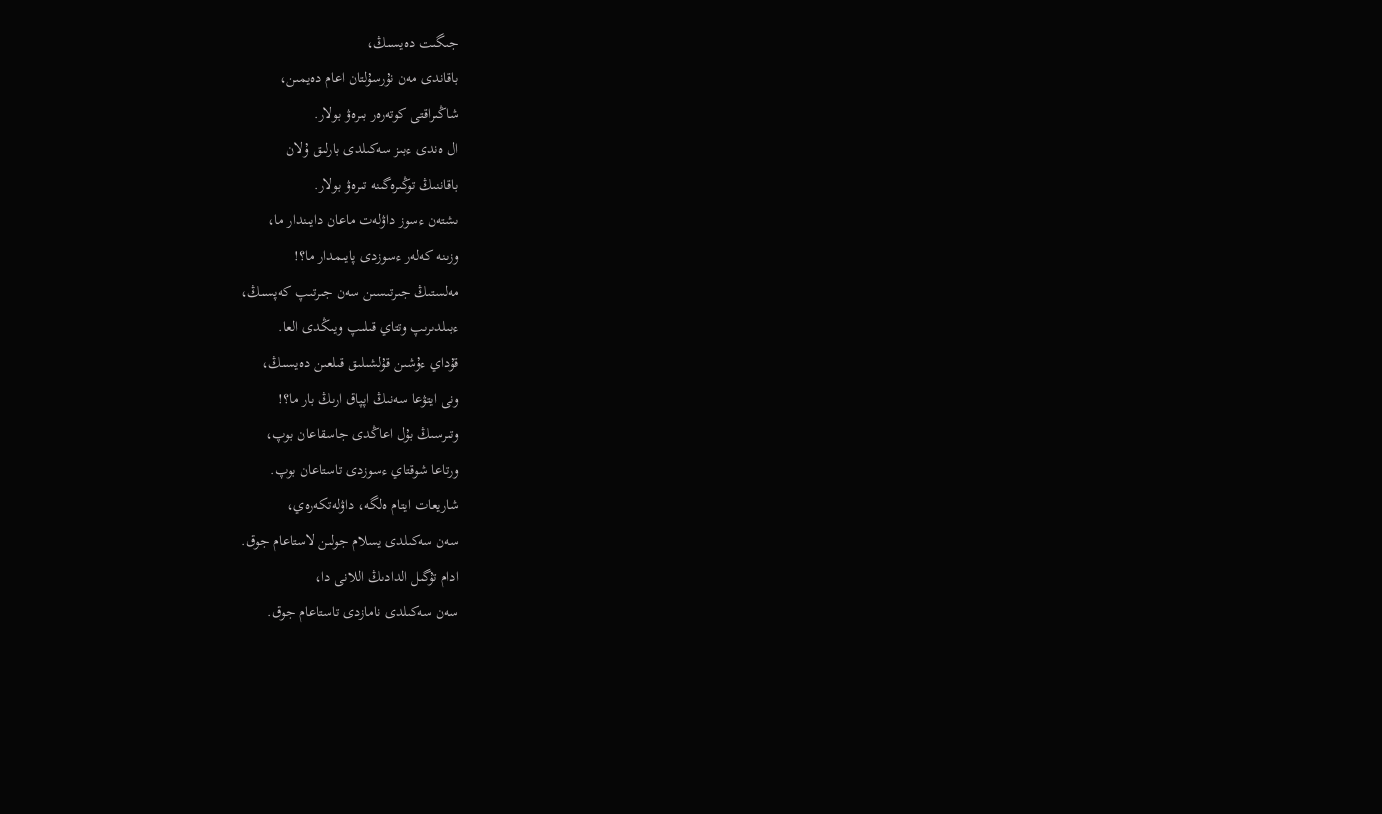جىگىت دەيسىڭ،
باقاندى مەن نۇرسۇلتان اعام دەيمىن،
شاڭىراقتى كوتەرەر بىرەۋ بولار.
ال ەندى ءبىز سەكىلدى بارلىق ۇلان
باقاننىڭ توڭىرەگىنە تىرەۋ بولار.
ىشتەن ءسوز داۋلەت ماعان دايىندار ما،
وزىنە كەلەر ءسوزدى پايىمدار ما؟!
مەلستىڭ جىرتىسىن سەن جىرتىپ كەپسىڭ،
ءبىلدىرىپ وتتاي قىلىپ ويىڭدى العا.
قۇداي ءۇشىن قۇلشىلىق قىلعىن دەيسىڭ،
ونى ايتۋعا سەنىڭ اپپاق ارىڭ بار ما؟!
وتىرسىڭ بۇل اعاڭدى جاسقاعان بوپ،
ورتاعا شوقتاي ءسوزدى تاستاعان بوپ.
شاريعات ايتام ەلگە، داۋلەتكەرەي،
سەن سەكىلدى يسلام جولىن لاستاعام جوق.
ادام تۇگىل الدادىڭ اللانى دا،
سەن سەكىلدى نامازدى تاستاعام جوق.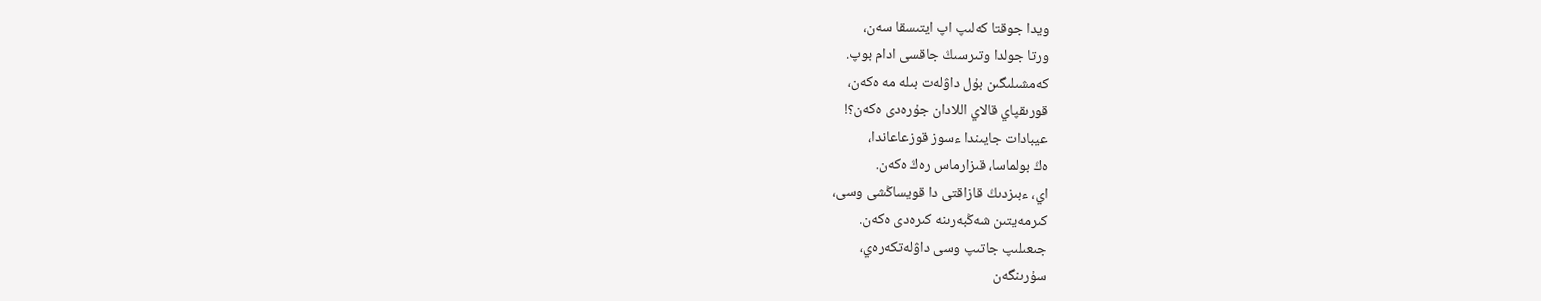ويدا جوقتا كەلىپ اپ ايتىسقا سەن،
ورتا جولدا وتىرسىڭ جاقسى ادام بوپ.
كەمشىلىگىن بۇل داۋلەت بىلە مە ەكەن،
قورىقپاي قالاي اللادان جۇرەدى ەكەن؟!
عيبادات جايىندا ءسوز قوزعاعاندا،
ەڭ بولماسا، قىزارماس رەڭ ەكەن.
اي، ءبىزدىڭ قازاقتى دا قويساڭشى وسى،
كىرمەيتىن شەڭبەرىنە كىرەدى ەكەن.
جىعىلىپ جاتىپ وسى داۋلەتكەرەي،
سۇرىنگەن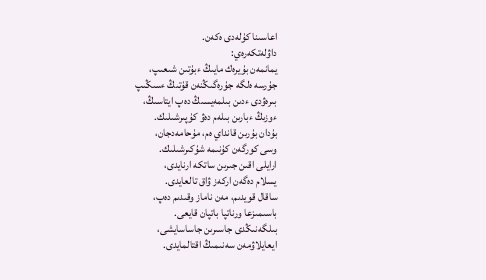اعاسىنا كۇلەدى ەكەن.
داۋلەتكەرەي:
يمانمەن بۇيرەك مايىڭ ءبۇتىن شىعىپ،
جۇرسە ەلگە جۇرەگىڭنەن قۇتىڭ ءسىڭىپ
بىرەۋدى ءدىن بىلمەيسىڭ دەپ ايتاسىڭ،
ءوزىڭ ءبارىن بىلەم دەۋ كۇپىرشىلىك.
بۇدان بۇرىن قانداي ەم، مۇحامەدجان،
وسى كورگەن كۇنىمە شۇكىرشىلىك.
ارايلى اقىن جىرىن ساتكە ارنايدى،
يسلام دەگەن اركەز ۋاق تالعايدى.
ساقال قويدىم، مەن ناماز وقىدىم دەپ،
باسىمىزعا ورناتپا باتپان قايعى.
بىلگەنىڭدى جاسىرىن جاساسايشى،
ايعايلاۋمەن سەنىمىڭ اقتالمايدى.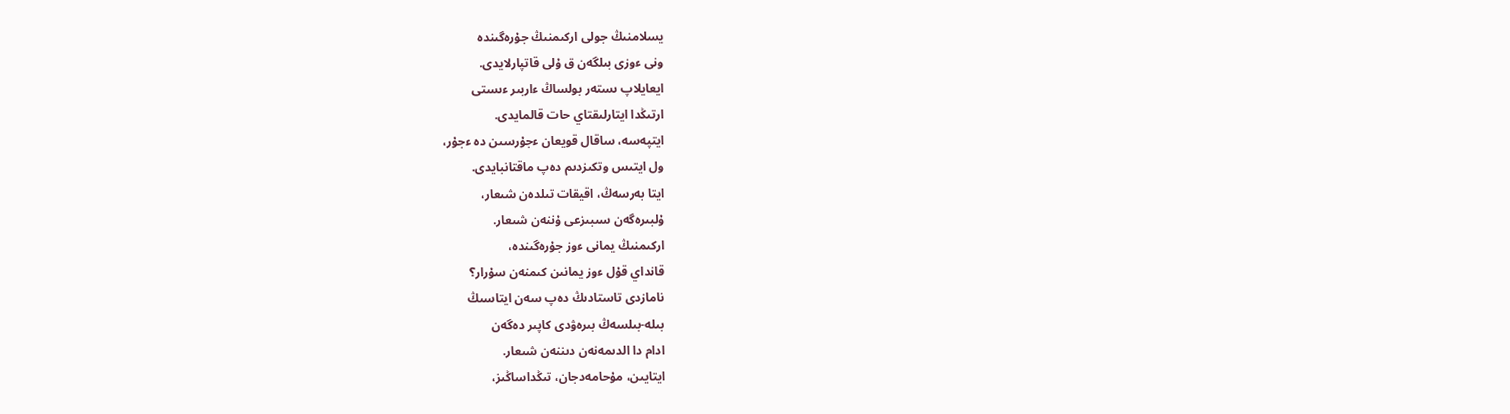يسلامنىڭ جولى اركىمنىڭ جۇرەگىندە
ونى ءوزى بىلگەن ق ۇلى قاتپارلايدى.
ايعايلاپ ىستەر بولساڭ ءاربىر ءىستى
ارتىڭدا ايتارلىقتاي حات قالمايدى.
ايتپەسە، ساقال قويعان ءجۇرسىن دە ءجۇر،
ول ايتىس وتكىزدىم دەپ ماقتانبايدى.
ايتا بەرسەڭ، اقيقات تىلدەن شىعار،
ۇلبىرەگەن سىبىزعى ۇننەن شىعار.
اركىمنىڭ يمانى ءوز جۇرەگىندە،
قانداي قۇل ءوز يمانىن كىمنەن سۇرار؟
نامازدى تاستادىڭ دەپ سەن ايتاسىڭ
بىلە-بىلسەڭ بىرەۋدى كاپىر دەگەن
ادام دا الدىمەنەن دىننەن شىعار.
ايتايىن، مۇحامەدجان، تىڭداساڭىز،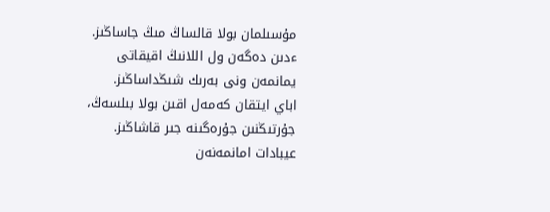مۇسىلمان بولا قالساڭ مىڭ جاساڭىز.
ءدىن دەگەن ول اللانىڭ اقيقاتى
يمانمەن ونى بەرىك شىڭداساڭىز.
اباي ايتقان كەمەل اقىن بولا بىلسەڭ،
جۇرتىڭنىن جۇرەگىنە جىر قاشاڭىز.
عيبادات امانمەنەن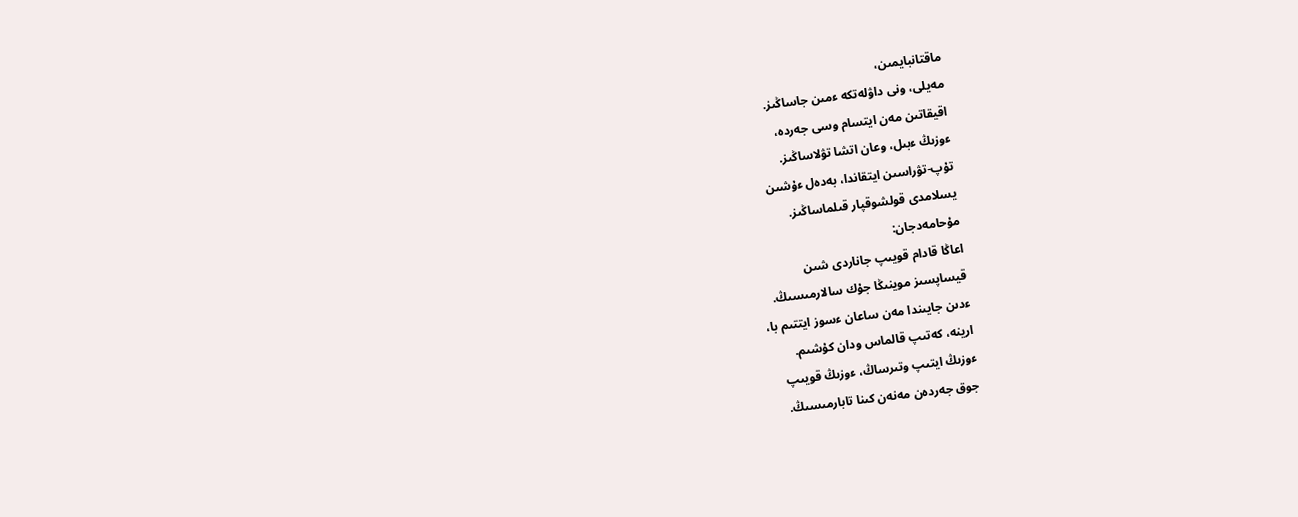ماقتانبايمىن،
مەيلى، ونى داۋلەتكە ءمىن جاساڭىز.
اقيقاتىن مەن ايتسام وسى جەردە،
ءوزىڭ ءبىل، وعان اتشا تۋلاساڭىز.
تۇپ-تۋراسىن ايتقاندا، بەدەل ءۇشىن
يسلامدى قولشوقپار قىلماساڭىز.
مۇحامەدجان:
اعاڭا قادام قويىپ جاناردى شىن
قيساپسىز موينىڭا جۇك سالارمىسىڭ.
ءدىن جايىندا مەن ساعان ءسوز ايتتىم با،
ارينە، كەتىپ قالماس ودان كۇشىم.
ءوزىڭ ايتىپ وتىرساڭ، ءوزىڭ قويىپ
جوق جەردەن مەنەن كىنا تابارمىسىڭ.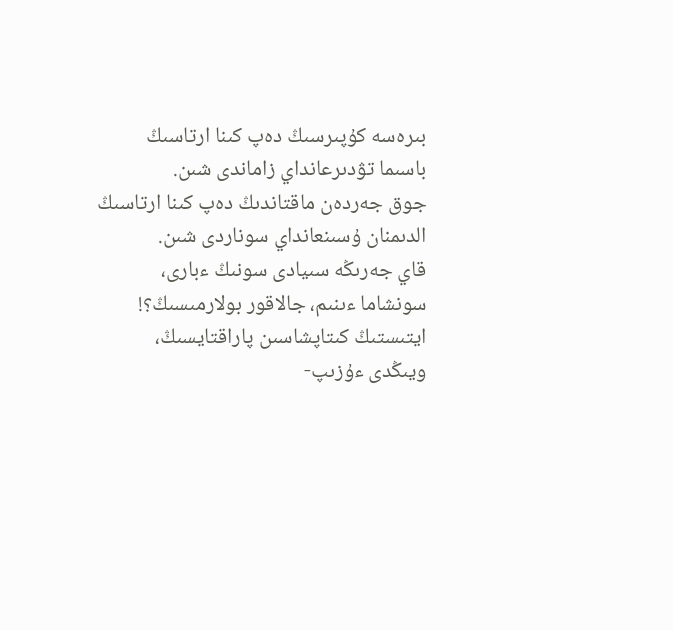بىرەسە كۇپىرسىڭ دەپ كىنا ارتاسىڭ
باسىما تۋدىرعانداي زاماندى شىن.
جوق جەردەن ماقتاندىڭ دەپ كىنا ارتاسىڭ
الدىمنان ۇسىنعانداي سوناردى شىن.
قاي جەرىڭە سىيادى سونىڭ ءبارى،
سونشاما ءىنىم، جالاقور بولارمىسىڭ؟!
ايتىستىڭ كىتاپشاسىن پاراقتايسىڭ،
ويىڭدى ءۇزىپ-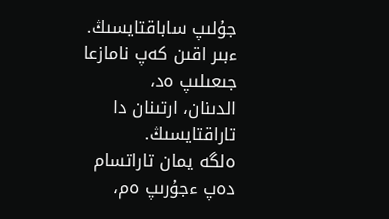جۇلىپ ساباقتايسىڭ.
ءبىر اقىن كەپ نامازعا جىعىلىپ ەد،
الدىنان، ارتىنان دا تاراقتايسىڭ.
ەلگە يمان تاراتسام دەپ ءجۇرىپ ەم،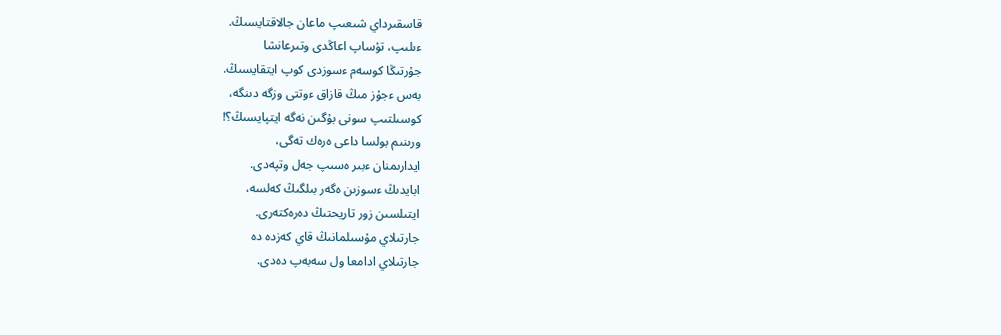قاسقىرداي شىعىپ ماعان جالاقتايسىڭ.
ءىلىپ، تۇساپ اعاڭدى وتىرعانشا
جۇرتىڭا كوسەم ءسوزدى كوپ ايتقايسىڭ.
بەس ءجۇز مىڭ قازاق ءوتتى وزگە دىنگە،
كوسىلتىپ سونى بۇگىن نەگە ايتپايسىڭ؟!
ورىنىم بولسا داعى ەرەك تەگى،
ايدارىمنان ءبىر ەسىپ جەل وتپەدى.
ابايدىڭ ءسوزىن ەگەر بىلگىڭ كەلسە،
ايتىلسىن زور تاريحتىڭ دەرەكتەرى.
جارتىلاي مۇسىلمانىڭ قاي كەزدە دە
جارتىلاي ادامعا ول سەبەپ دەدى.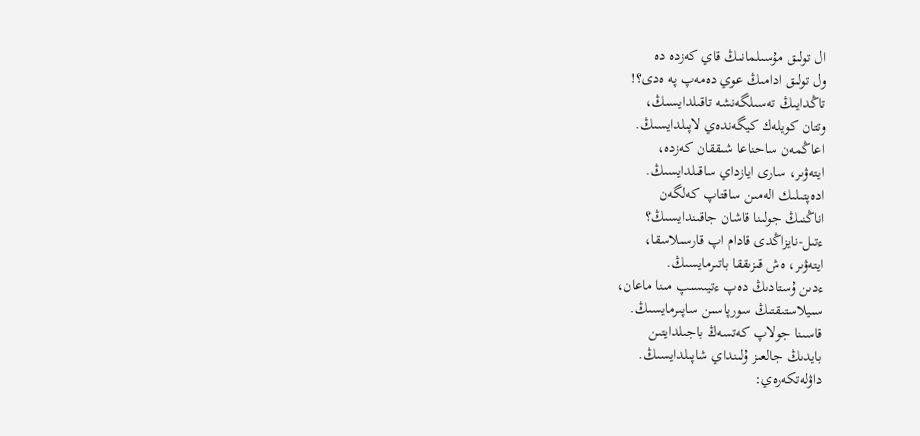ال تولىق مۇسىلمانىڭ قاي كەزدە دە
ول تولىق ادامىڭ عوي دەمەپ پە ەدى؟!
تاڭدايىڭ تەسىلگەنشە تاقىلدايسىڭ،
وتتان كويلەك كيگەندەي لاپىلدايسىڭ.
اعاڭمەن ساحناعا شىققان كەزدە،
ايتەۋىر، سارى ايازداي ساقىلدايسىڭ.
ادەپتىلىك الەمىن ساقتاپ كەلگەن
اناڭنىڭ جولىنا قاشان جاقىندايسىڭ؟
ءتىل-نايزاڭدى قادام اپ قارسىلاسقا،
ايتەۋىر، ەش قىزىققا باتىرمايسىڭ.
ءدىن ۇستادىڭ دەپ ءتيىسىپ مىنا ماعان،
سىيلاستىقتىڭ سورپاسىن ساپىرمايسىڭ.
قاسىنا جولاپ كەتسەڭ باجىلدايتىن
بايدىڭ جالعىز ۇلىنداي شاپىلدايسىڭ.
داۋلەتكەرەي: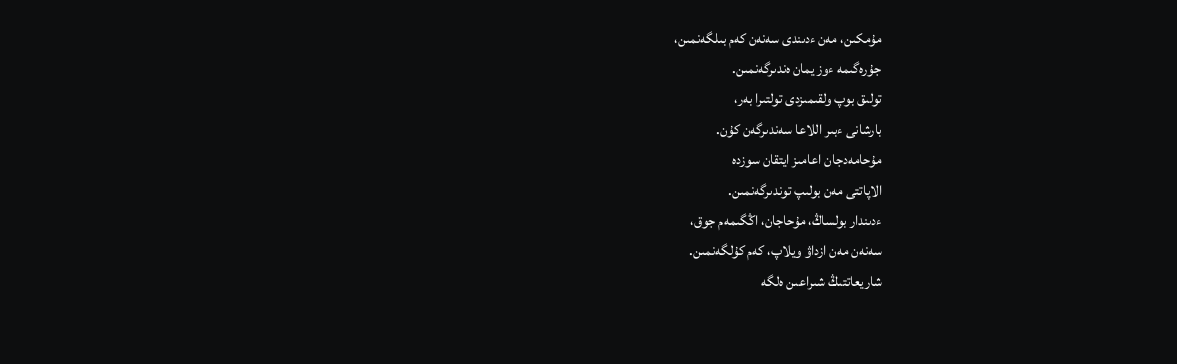مۇمكىن، مەن ءدىندى سەنەن كەم بىلگەنمىن،
جۇرەگىمە ءوز يمان ەندىرگەنمىن.
تولىق بوپ ولقىمىزدى تولتىرا بەر،
بارشانى ءبىر اللاعا سەندىرگەن كۇن.
مۇحامەدجان اعامىز ايتقان سوزدە
الاپاتتى مەن بولىپ توندىرگەنمىن.
ءدىندار بولساڭ، مۇحاجان، اڭگىمەم جوق،
سەنەن مەن ازداۋ ويلاپ، كەم كۇلگەنمىن.
شاريعاتتىڭ شىراعىن ەلگە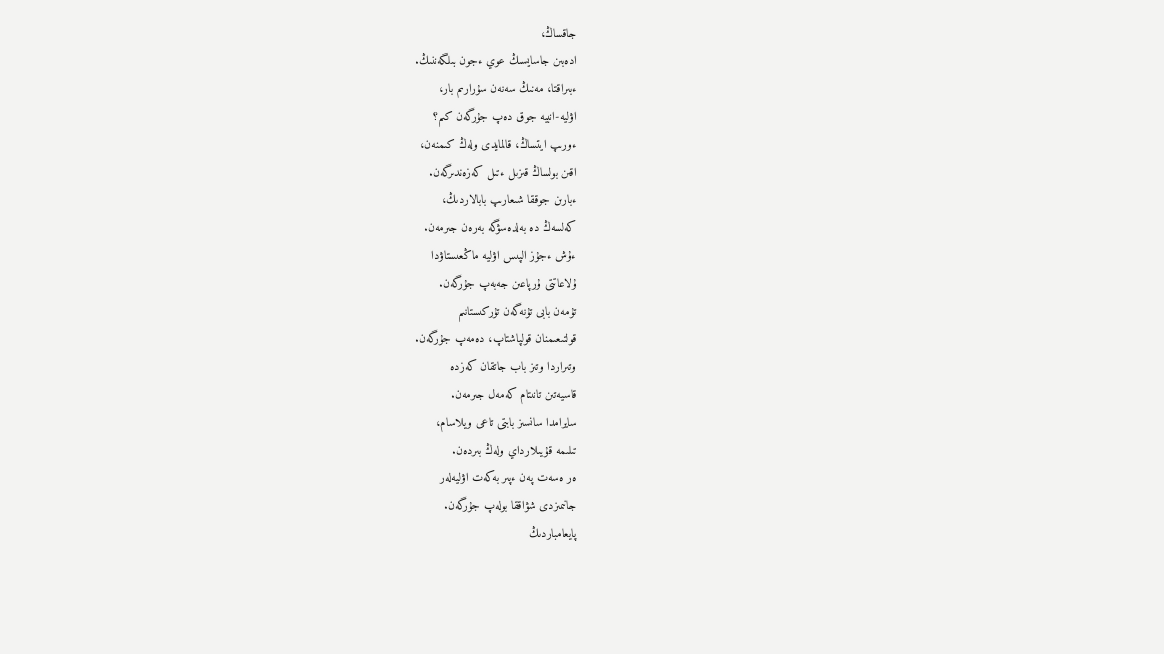جاقساڭ،
ادەبىن جاسايسىڭ عوي ءجون بىلگەننىڭ.
ءبىراقتا، مەنىڭ سەنەن سۇرارىم بار،
اۋليە-انبيە جوق دەپ جۇرگەن كىم؟
ءورىپ ايتساڭ، قالمايدى ولەڭ كىمنەن،
اقىن بولساڭ قىزىل ءتىل كەزەندىرگەن.
ءبارىن جوققا شىعارىپ بابالاردىڭ،
كەلسەڭ دە بەلدەسۋگە بەرەن جىرمەن.
ءۇش ءجۇز الپىس اۋليە ماڭعىستاۋدا
ۇلاعاتتى ۇرپاعىن جەبەپ جۇرگەن.
تۇمەن بابى تۇنەگەن تۇركىستانىم
قولتىعىمنان قولپاشتاپ، دەمەپ جۇرگەن.
وتىراردا وتىز باب جاتقان كەزدە
قاسيەتىن تانىتام كەمەل جىرمەن.
سايرامدا سانسىز بابتى تاعى ويلاسام،
تىلىمە قۇيىلارداي ولەڭ بىردەن.
ەر ەسەت پەن ءپىر بەكەت اۋليەلەر
جانىمىزدى شۋاققا بولەپ جۇرگەن.
پايعامباردىڭ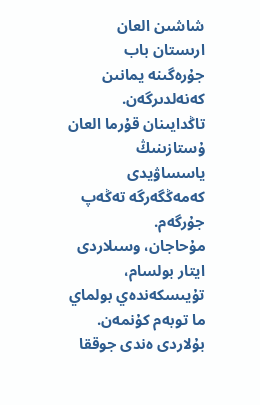شاشىن العان ارىستان باب
جۇرەگىنە يمانىن كەنەلدىرگەن.
تاڭدايىنان قۇرما العان ۇستازىنىڭ
ياسساۋيدى كەمەڭگەرگە تەڭەپ جۇرگەم.
مۇحاجان، وسىلاردى ايتار بولسام،
تۇيىسكەندەي بولماي ما توبەم كۇنمەن.
بۇلاردى ەندى جوققا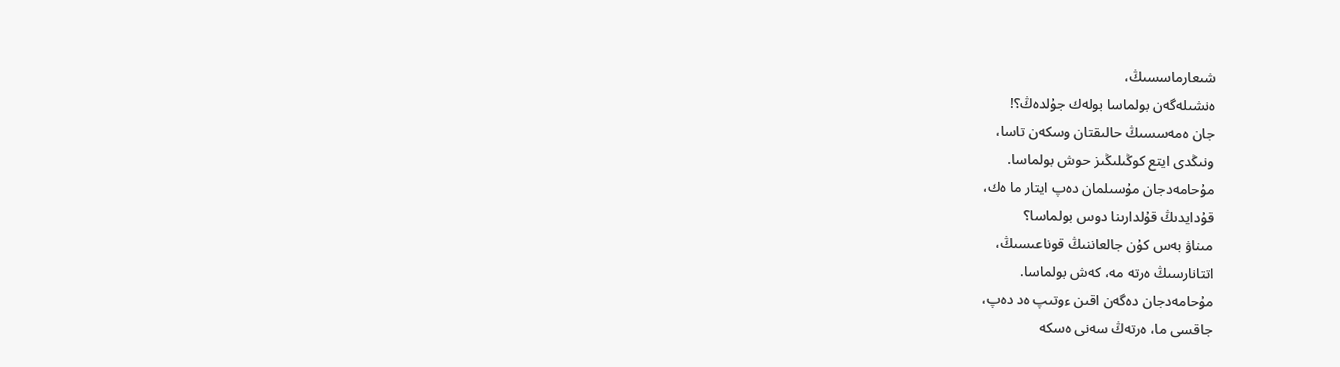شىعارماسسىڭ،
ەنشىلەگەن بولماسا بولەك جۇلدەڭ؟!
جان ەمەسسىڭ حالىقتان وسكەن تاسا،
ونىڭدى ايتع كوڭىلىڭىز حوش بولماسا.
مۇحامەدجان مۇسىلمان دەپ ايتار ما ەك،
قۇدايدىڭ قۇلدارىنا دوس بولماسا؟
مىناۋ بەس كۇن جالعاننىڭ قوناعىسىڭ،
اتتانارسىڭ ەرتە مە، كەش بولماسا.
مۇحامەدجان دەگەن اقىن ءوتىپ ەد دەپ،
جاقسى ما، ەرتەڭ سەنى ەسكە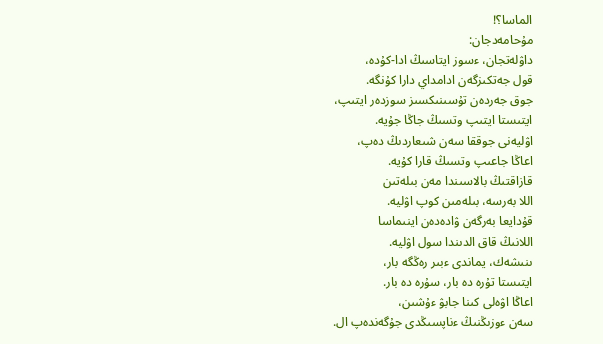الماسا؟!
مۇحامەدجان:
داۋلەتجان، ءسوز ايتاسىڭ ادا-كۇدە،
قول جەتكىزگەن ادامداي دارا كۇنگە.
جوق جەردەن تۇسىنىكسىز سوزدەر ايتىپ،
ايتىستا ايتىپ وتسىڭ جاڭا جۇيە.
اۋليەنى جوققا سەن شىعاردىڭ دەپ،
اعاڭا جاعىپ وتسىڭ قارا كۇيە.
قازاقتىڭ بالاسىندا مەن بىلەتىن
اللا بەرسە، بىلەمىن كوپ اۋليە.
قۇدايعا بەرگەن ۋادەدەن اينىماسا
اللانىڭ قاق الدىندا سول اۋليە.
ىنىشەك، يماندى ءبىر رەڭگە بار،
ايتىستا تۇرە دە بار، سۇرە دە بار.
اعاڭا اۋەلى كىنا جابۋ ءۇشىن،
سەن ءوزىڭنىڭ ءناپسىڭدى جۇگەندەپ ال.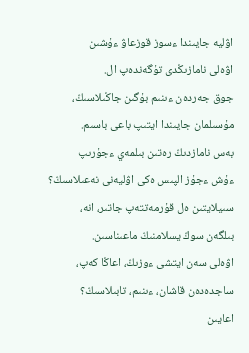اۋليە جايىندا ءسوز قوزعاۋ ءۇشىن
اۋەلى نامازىڭدى تۇگەندەپ ال.
جوق جەردەن ءىنىم بۇگىن جاڭىلاسىڭ،
مۇسىلمان جايىندا ايتىپ باعى باسىم.
بەس نامازدىڭ رەتىن بىلمەي ءجۇرىپ
ءۇش ءجۇز الپىس ەكى اۋليەنى نەعىلاسىڭ؟
سىيلايتىن ەل قۇرمەتتەپ جاتىر، انە،
بىلگەن سوڭ يسلامنىڭ ماعىناسىن.
اۋەلى سەن ايتشى ءوزىڭ، اعاڭا كەپ،
ساجدەدەن قاشان، ءىنىم، تابىلاسىڭ؟
اعايىن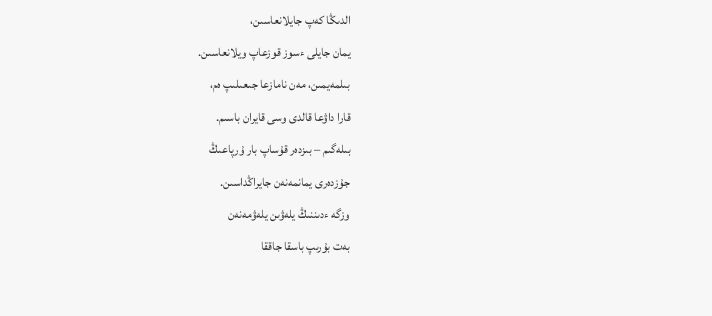الدىڭا كەپ جايلانعاسىن،
يمان جايلى ءسوز قوزعاپ ويلانعاسىن.
بىلمەيمىن، مەن نامازعا جىعىلىپ ەم،
قارا داۋعا قالدى وسى قايران باسىم.
بىلەگىم – بىزدەر قۇساپ بار ۇرپاعىڭ
جۇزدەرى يمانمەنەن جايراڭداسىن.
وزگە ءدىننىڭ يلەۋىن يلەۋمەنەن
بەت بۇرىپ باسقا جاققا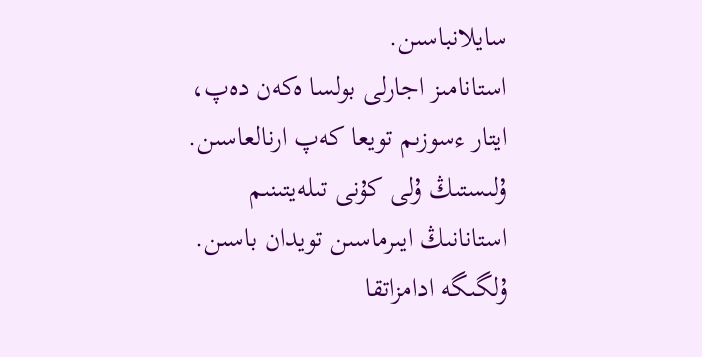سايلانباسىن.
استانامىز اجارلى بولسا ەكەن دەپ،
ايتار ءسوزىم تويعا كەپ ارنالعاسىن.
ۇلىستىڭ ۇلى كۇنى تىلەيتىنىم
استانانىڭ ايىرماسىن تويدان باسىن.
ۇلگىگە ادامزاتقا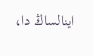اينالساڭ دا،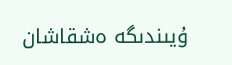ۇيىندىگە ەشقاشان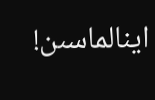اينالماسىن!